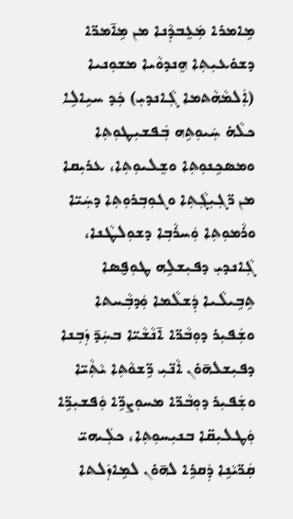ܡܹܐܡܪܐ ܡܲܥܸܒܕܼܵܢܐ ܡܢ ܡܹܐ̄ܡܪ̈ܐ ܕܫܘ̇ܥܝܼܬܼܐ ܗܸܢܕܘܵܝܐ ܡܫܘܼܢܝܐ (ܐܲܠܡܵܗܵܬܡܐ ܓܼܵܐܢܕܝܼ) ܟܲܕ ܚܝܹܐܠܹܐ ܟܠܵܗ̇ ܚܲܝܘܼܬܹܗ ܒܲܦܫܝܼܛܘܼܬܼܐ ܘܡܣܟܹܢܘܼܬܼܐ ܘܫܸܠܝܘܼܬܼܐ، ܥܪܝܼܩܐ ܡܢ ܪ̈ܓܼܝܼܓܼܵܬܼܐ ܘܓܘܼܒܼܪܘܼܬܼܐ ܕܚܲܝ̈ܐ ܘܪܵܡܘܼܬܼܐ ܘܲܚܪܵܒܼܐ ܕܫܘܼܠܛܵܢܐ، ܓܼܵܐܢܕܝܼ ܕܦܝܼܫܠܹܗ ܛܘܼܦ̮ܣܐ ܬܹܒܹܝܠܵܝܐ ܕܲܫܠܵܡܐ ܘܲܕܒܼܵܚܬܐ ܘܫܲܦܝܼܪ ܕܘܼܒܵܪ̈ܐ ܐ̄ܢܵܫܵܝ̈ܐ ܒܚܲܕ̄ ܙܲܒܼܢܐ ܕܦܝܼܫܠܗ̄ܘ̇ܢ ܐܵܢ̈ܝܼ ܪܹ̈ܫܘܵܬܼܐ ܝܵܬܼܵܝ̈ܐ ܘܫܲܦܝܼܪ ܕܘܼܒܵܪ̈ܐ ܡܚܘܼܨܪܹ̈ܐ ܘܲܦܫܝܼܪܹ̈ܐ ܘܲܛܠܝܼܩ̈ܐ ܒܢܝܼܚܘܼܬܼܐ، ܟܠܲܝܗܝ̈ ܩܲܪ̈ܝܵܢܹܐ ܕܲܩܪܹܐ ܠܗ̄ܘ̇ܢ ܠܡܹܐܙܲܠܬܐ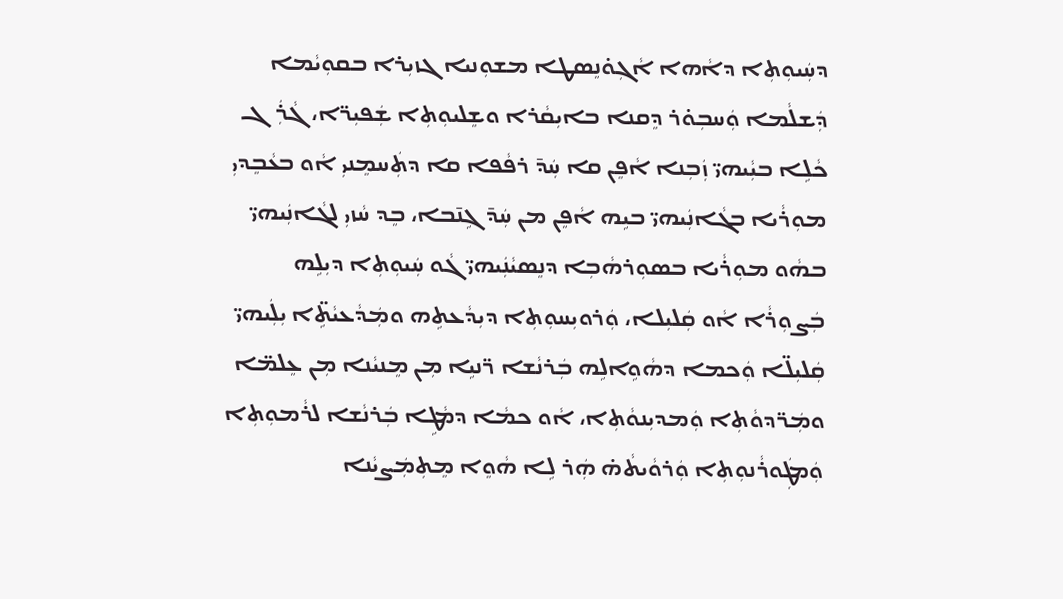ܕܚܲܝܘܼܬܼܐ ܕܐܵܗܐ ܐܵܓܼܘ̇ܢܸܣܛܐ ܡܫܘܼܢܝܐ ܓܙܝܼܪܐ ܒܩܘܼܝܵܡܐ ܕܲܫܠܵܡܐ ܘܲܚܒܼܘ̇ܪ ܕܸܩܢܐ ܒܐܝܼܩܵܪܐ ܘܫܸܠܝܘܼܬܼܐ ܫܲܦܝܼܪ̈ܐ، ܓܵܪܲܓ ܟܵܠܹܐ ܒܝܼܵܝܗܝ̈ ܙܲܒܼܢܐ ܐܵܦܸܢ ܩܐ ܚܲܕ̄ ܪܦܵܦܐ ܩܐ ܕܬܲܚܡܸܢܝܼ ܐܵܘ ܒܥܵܒܸܕܝܼ ܡܘܼܪܵܝܐ ܒܓܵܐܢܲܝܗܝ̈ ܒܝܹܗ ܐܵܦܸܢ ܡܢ ܚܲܕ̄ ܓܹܢ̄ܒܐ، ܒܸܕ ܚܵܙܝܼ ܠܓܵܐܢܲܝܗܝ̈ ܒܗܵܘ ܡܘܼܪܵܝܐ ܒܣܘܼܪܗܵܒܼܐ ܕܢܸܤܝܵܢܲܝܗܝ̈ ܓܵܘ ܚܲܝܘܼܬܼܐ ܕܝܼܠܹܗ ܒܲܨܘܼܪܵܐ ܐܵܘ ܩܲܠܝܼܠܐ، ܘܲܪܘܝܼܚܘܼܬܼܐ ܕܝܼܕܵܥܬܹܗ ܘܡܲܕܵܥܝܵܬܹ̈ܐ ܝܼܠܲܝܗܝ̈ ܩܲܠܝܼܠ̈ܐ ܘܲܟܡܐ ܕܗܵܘܹܐܠܹܗ ܒܲܪܢܵܫܐ ܪ̈ܢܝܹܐ ܡܼܢ ܡܸܢܝܵܢܐ ܡܼܢ ܥܸܠܡ̈ܐ ܘܡܲܪ̈ܕܘܵܬܼܐ ܘܲܡܕܝܼܢܘܵܬܼܐ، ܐܵܘ ܟܡܵܐ ܕܡܵܛܹܐ ܒܲܪܢܵܫܐ ܠܪܵܡܘܼܬܼܐ ܘܲܡܛܲܘܪܵܢܘܼܬܼܐ ܘܲܪܘܵܝܬܵܗ̇ ܗܲܪ ܠܹܐ ܗܵܘܸܐ ܡܸܬܼܡܲܨܝܵܢܐ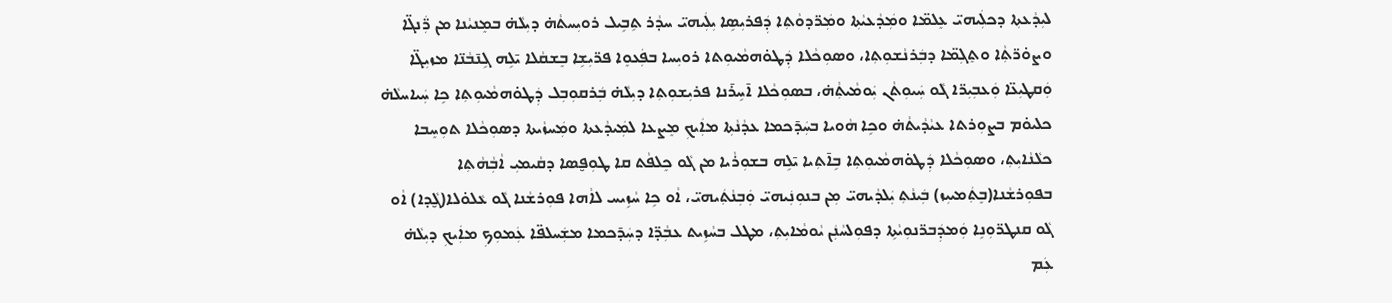ܠܝܼܕܵܥܬܼܐ ܕܟܠܲܝܗܝ̈ ܥܸܠܡ̈ܐ ܘܡܲܕܵܥܝܵܬܼܐ ܘܡܲܪ̈ܕܘܵܬܼܐ ܕܲܦܪܝܼܣܹܐ ܝܼܠܲܝܗܝ̈ ܚܕܵܪ ܬܹܒܹܝܠ ܪܘܝܼܚܬܵܗ̇ ܕܝܼܠܵܗ̇ ܒܡܸܢܝܵܢܐ ܡܢ ܪ̈ܲܢܓ̈ܐ ܘܨܘ̇ܪ̈ܬܼܵܐ ܘܬܸܓܼܡ̈ܐ ܕܒܲܪܢܵܫܘܼܬܼܐ، ܘܣܘܼܟܵܠܐ ܕܲܛܘ̇ܗܡܵܝܘܼܬܐ ܪܘܝܼܚܐ ܒܦܲܥܘܸܐ ܦܪ̈ܝܼܫܹܐ ܒܸܫܩܵܠܐ ܝ̄ܠܹܗ ܓܹܢ̄ܒܵܢ̈ܐ ܡܙܝܼܓ̈ܐ ܘܲܩܛܝܼܥ̈ܐ ܘܲܥܒܼܝܼܪ̈ܐ ܓܵܘ ܚܲܝܘܼܬܵܢ ܝܲܘܡܵܝܬܼܵܗ̇، ܒܣܘܼܟܵܠܐ ܐ̄ܚܹܪ̄ܢܐ ܦܪܝܼܫܘܼܬܼܐ ܕܝܼܠܵܗ̇ ܒܲܪܩܘܼܒܼܠ ܕܲܛܘ̇ܗܡܵܝܘܼܬܼܐ ܟܹܐ ܚܲܝܐܚܠܵܗ̇ ܟܠܝܘ̇ܡ ܒܨܘܼܪܬܐ ܥܝܵܕܵܝܬܵܗ̇ ܘܟܹܐ ܗܵܘܝܐ ܒܚܲܕ̄ܟܡܐ ܥܕܵܢܵܬܼܐ ܡܐܲܝܟܼ ܡܸܨܥܐ ܠܡܲܝܕܵܥܬܐ ܘܡܲܚܙܵܝܬܐ ܕܣܘܼܟܵܠܐ ܬܘܼܚܸܒܐ ܟܠܵܢܵܐܝܼܬܼ، ܘܣܘܼܟܵܠܐ ܕܲܛܘ̇ܗܡܵܝܘܼܬܼܐ ܒܹܐ̄ܬܼܝܐ ܝ̄ܠܹܗ ܒܫܘܼܪܵܝܐ ܡܢ ܓܵܘ ܟܸܠܦܵܬ ܩܐ ܛܘܼܦ̮ܣܐ ܕܩܵܝܡܝܼ ܐܵܒܼܵܗܵܬܼܐ ܒܦܘܼܪܫܵܢܐ(ܒܸܬܲܡܝܝܼܙ) ܒܲܝܢܵܬܼ ܝܲܠܕܵܝܗܝ̈ ܡܼܢ ܒܢܘܼܢܲܝܗܝ̈ ܘܲܒܼܢܵܬܲܝܗܝ̈، ܐܵܘ ܟܹܐ ܚܵܙܹܝܚ ܠܐܵܗܐ ܦܘܼܪܫܵܢܐ ܓܵܘ ܥܵܠܘ̇ܠܐ(ܓ̮ܵܕܐ) ܐܵܘ ܓܵܘ ܩܢܛܪ̈ܘܼܢܹܐ ܘܲܡܕܲܒܪ̈ܢܘܼܝܵܬܹܐ ܕܦܘܼܠܚܵܢܲܢ ܝܵܘܡܵܐܝܼܬܼ، ܡܛܠ ܒܚܵܙܹܝܬ ܥܒܼܵܕ̈ܐ ܕܚܲܕ̄ܟܡܐ ܡܫܲܚܠܦ̈ܐ ܥܲܡܘܼܟܼ ܡܐܲܝܟܼ ܕܝܼܠܵܗ̇ ܥܲܡ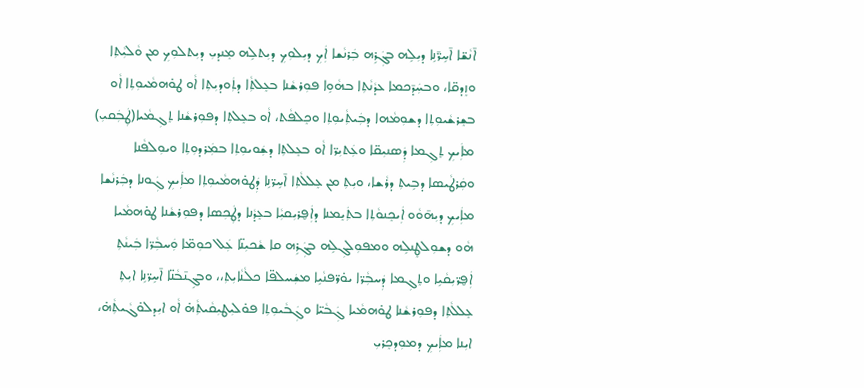ܐ̄ܢܵܫ̈ܐ ܐ̄ܚܹܪ̈̄ܢܹܐ ܕܝܼܠܹܗ ܒܓܲܪܹܗ ܒܲܪܢܵܫܐ ܐܲܟܼ ܕܝܼܠܘܼܟܼ ܕܝܼܬܠܹܗ ܡܸܢܕܝܼ ܕܝܼܬܠܘܼܟܼ ܡܢ ܘܵܠܝܼܵܬܼܐ ܘܙܸܕܩ̈ܐ، ܘܒܚܲܕ̄ܟܡܐ ܥܕܵܢܵܬܼܐ ܒܗܵܘܹܐ ܦܘܼܪܫܵܢܐ ܒܥܸܠܬܼܵܐ ܕܬܲܘܕܝܼܬܼܐ ܐܵܘ ܛܘ̇ܗܡܵܝܘܼܬܼܐ ܐܵܘ ܒܫܸܪܫܵܝܘܼܬܼܐ ܕܫܘܼܡܵܗܐ ܕܒܲܝܬܼܵܝܘܼܬܼܐ ܘܟܸܠܦܵܬ، ܐܵܘ ܒܥܸܠܬܼܐ ܕܦܘܼܪܫܵܢܐ ܬܸܓܼܡܵܝܐ(ܛܲܒܲܩܝܼ) ܡܐܲܝܟܼ ܬܸܓܼܡܐ ܕܲܣܢܝܼܩ̈ܐ ܘܥܲܬܝܼܪ̈ܐ ܐܵܘ ܒܥܸܠܬܼܐ ܕܫܲܘܝܘܼܬܼܐ ܒܡܲܪܕܘܼܬܼܐ ܘܝܘܼܠܦܵܢܐ ܘܩܲܪܛܵܝܣܐ ܕܒܹܝܬܼ ܕܪܵܫܐ، ܘܝܼܬܼ ܡܢ ܥܸܠܠܵܬܼܐ ܐ̄ܚܹܪ̈ܢܹܐ ܕܲܛܘ̇ܗܡܵܝܘܼܬܼܐ ܡܐܲܝܟܼ ܓܲܘܢܐ ܕܒܲܪܢܵܫܐ ܡܐܲܝܟܼ ܕܝܼܗ̄ܘܵܘ ܐܲܝܟܸܢܘܵܬܼܐ ܒܬܲܝܸܡܢܐ ܕܐܲܦ̮ܪܝܼܩܝܼܵܐ ܒܥܸܕܵܢܐ ܕܛܲܟܼܣܐ ܕܦܘܼܪܫܵܢܐ ܛܘ̇ܗܡܵܝܐ ܗܵܘ ܕܫܘܼܠܛܸܢܠܹܗ ܘܡܦܘܼܠܓܼܠܹܗ ܒܓܲܪܹܗ ܩܐ ܫܵܟܝܼܢ̈ܐ ܥܲܠ ܟܘܼܡ̈ܐ ܘܲܚܒܼܵܪ̈ܐ ܒܲܝܢܵܬܼ ܐܲܦ̮ܪ̈ܝܼܩܵܝܹܐ ܘܬܸܓܼܡܐ ܕܲܚܒܼܵܪ̈ܐ ܝܘ̇ܪ̈ܦܢܵܝܹܐ ܡܫܲܚܠܦ̈ܐ ܟܠܵܢܵܐܝܼܬܼ،، ܘܒܓܹܢ̄ܒܵܢ̈ܐ ܐ̄ܚܹܪ̈ܢܹܐ ܐܝܼܬܼ ܥܸܠܠܵܬܼܐ ܕܦܘܼܪܫܵܢܐ ܛܘ̇ܗܡܵܝܐ ܓܲܒܵܝ̈ܐ ܘܓܲܒܵܝܘܼܬܼܐ ܦܘ̇ܠܝܼܛܝܼܩܵܝܬܼܵܗ̇ ܐܵܘ ܐܝܼܕܠܘ̇ܓܵܝܬܼܵܗ̇، ܐܝܼܢܐ ܡܐܲܝܟܼ ܕܡܘܼܕܟܸܪܝܼ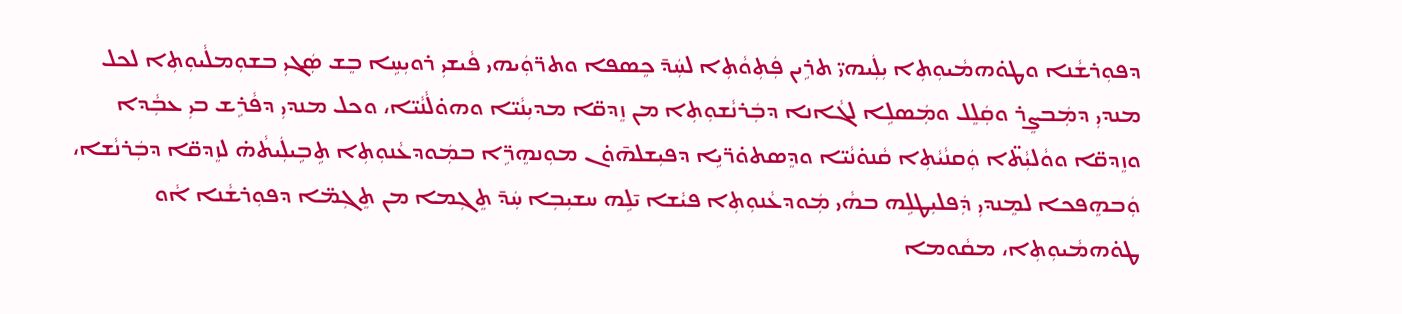ܕܦܘܼܪܫܵܢܐ ܘܛܘ̇ܗܡܵܝܘܼܬܼܐ ܝܼܠܲܝܗܝ̈ ܬܪܹܝܢ ܦܲܬܼܘܵܬܼܐ ܠܚܲܕ̄ ܟܸܣܦܐ ܘܬܪ̈ܘܲܝܗܝ ܦܵܝܫܝܼ ܪܘܝܼܚܹܐ ܒܸܫ ܣܲܓܝܼ ܒܫܘܼܡܠܵܝܘܼܬܼܐ ܠܟܠ ܡܢܕܝܼ ܕܡܲܒܨܸܪ ܘܩܲܠܸܠ ܘܡܲܣܠܹܐ ܠܓܵܐܢܐ ܕܒܲܪܢܵܫܘܼܬܼܐ ܡܢ ܙܸܕܩ̈ܐ ܡܕܝܼܢܵܝ̈ܐ ܘܗܘ̇ܠܵܢܵܝ̈ܐ، ܘܟܠ ܡܢܕܝܼ ܕܦܵܪܹܫ ܒܝܼ ܥܒܼܵܕܐ ܘܙܸܕܩ̈ܐ ܘܘܵܠܝܼܵܬ̈ܐ ܘܲܩܢܵܝܵܬܼܐ ܩܵܢܘ̇ܢܵܝ̈ܐ ܘܕܸܣܬܘ̇ܪ̈ܝܹܐ ܕܦܝܼܫܠܗ̄ܘ̇ܢ ܡܘܼܢܗܸܪܹ̈ܐ ܒܡܲܘܕܥܵܢܘܼܬܼܐ ܬܹܒܹܝܠܲܝܬܵܗ̇ ܠܙܸܕܩ̈ܐ ܕܒܲܪܢܵܫܐ، ܘܲܒܗܸܦܟܐ ܠܡܸܢܕܝܼ ܕܲܦܠܝܼܛܠܹܗ ܒܗܵܝ ܡܲܘܕܥܵܢܘܼܬܼܐ ܦܝܵܫܐ ܝ̄ܠܹܗ ܚܫܝܼܒܼܐ ܚܲܕ̄ ܬܸܓܼܡܐ ܡܢ ܬܸܓܼܡ̈ܐ ܕܦܘܼܪܫܵܢܐ ܐܵܘ ܛܘ̇ܗܡܵܝܘܼܬܼܐ، ܡܩܵܘܡܐ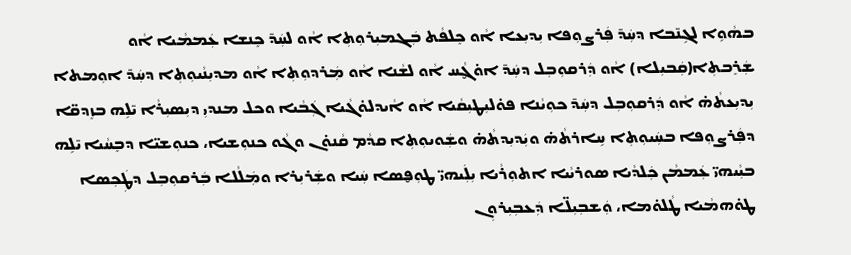ܒܗܵܘܹܐ ܠܓܹܢ̄ܒܐ ܕܚܲܕ̄ ܦܲܪܨܘܼܦܐ ܝܼܕܝܼܥܐ ܐܵܘ ܟܸܠܦܵܬ ܒܲܓܡܝܼܪܘܼܬܼܐ ܐܵܘ ܠܚܲܕ̄ ܟܸܢܫܐ ܥܲܡܡܵܝܐ ܐܵܘ ܫܲܪܸܒܬܼܐ(ܩܲܒܝܼܠܐ) ܐܵܘ ܕܲܪܩܘܼܒܼܠ ܕܚܲܕ̄ ܐܘ̇ܓ̮ܵܚ ܐܵܘ ܠܫܵܢܐ ܐܵܘ ܡܲܪܕܘܼܬܼܐ ܐܵܘ ܡܕܝܼܢܵܝܘܼܬܼܐ ܕܚܲܕ̄ ܐܘܼܡܬܐ ܝܼܕܝܼܥܬܵܗ̇ ܐܵܘ ܕܲܪܩܘܼܒܼܠ ܕܚܲܕ̄ ܟܘܼܝܵܢܐ ܦܘ̇ܠܝܼܛܝܼܩܵܝܐ ܐܵܘ ܐܵܝܕܠܘ̇ܓܵܝܐ ܓܲܒܵܝܐ ܘܟܠ ܡܢܕܝܼ ܕܝܼܣܝܼܪܵܐ ܝ̄ܠܹܗ ܒܙܸܕܩ̈ܐ ܕܦܲܪܨܘܼܦܐ ܒܚܲܝܘܼܬܼܐ ܚܹܐܪܬܵܗ̇ ܘܝܲܕܝܼܕܬܵܗ̇ ܘܫܲܘܝܘܼܬܼܐ ܩܕܵܡ ܩܵܢܘ̇ܢ ܘܓܵܘ ܟܢܘܼܫܝܐ، ܟܢܘܼܫܝ̈ܐ ܕܒܸܚܵܝܐ ܝ̄ܠܹܗ ܒܝܼܵܝܗܝ̈ ܥܲܡܡܵܢ ܟܲܠܕܵܝܐ ܣܘܪܝܵܝܐ ܐܬܘܼܪܵܝܐ ܝܼܠܲܝܗܝ̈ ܛܘܼܦ̮ܣܐ ܚܲܝܐ ܘܫܲܪܝܼܪܐ ܘܡܲܠܵܠܐ ܒܲܪܩܘܼܒܼܠ ܕܛܲܟܼܣܐ ܛܘ̇ܗܡܵܝܐ ܛܵܠܘ̇ܡܐ، ܘܲܫܒܼܝܼܠ̈ܐ ܕܲܥܒܼܝܼܪܘܼܢ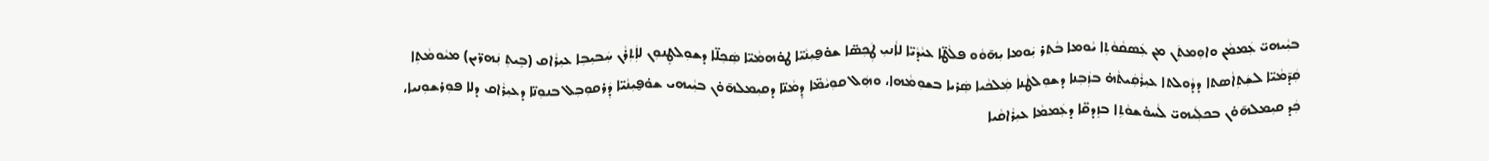ܒܝܼܵܝܗܝ̈ ܥܲܡܡܵܢ ܘܐܘܼܡܬܲܢ ܡܢ ܥܲܣܩܵܘܵܬܼܐ ܝܵܘܡܐ ܒܵܬܪ ܝܲܘܡܐ ܝܼܗ̄ܘܵܘ ܦܠܵܛ̈ܐ ܥܝܵܕܵܝ̈ܐ ܠܐܵܢܝܼ ܛܲܟܼܣ̈ܐ ܫܘ̇ܦ̮ܝܼܢܵܝ̈ܐ ܛܘ̇ܗܡܵܝ̈ܐ ܣܲܟܼܠ̈ܐ ܕܫܘܼܠܛܸܢܘܼܢ ܠܐܲܬܼܪܵܢ ܚܲܒܝܼܒܼܐ ܥܝܼܪܵܐܩ (ܒܹܝܬܼ ܢܲܗܪ̈ܝܢ) ܡܝܵܘܡܵܬܼܐ ܩܲܕ̄ܡܵܝ̈ܐ ܠܫܲܬܼܐܵܣܬܐ ܕܕܵܘܠܬܐ ܥܝܼܪܵܩܲܝܬܵܗ̇ ܒܙܲܒܼܢܐ ܕܫܘܼܠܛܵܢܐ ܡܲܠܟܵܝܐ ܣܲܪܝܐ ܒܫܘܼܡܵܗܐ، ܘܗܲܠ ܩܘܼܝܵܡ̈ܐ ܕܸܡܵܢ̈ܐ ܕܩܝܼܡܠܗ̄ܘ̇ܢ ܒܝܼܵܝܗܝ ܫܘ̇ܦ̮ܝܼܢܵܝ̈ܐ ܕܲܪܩܘܼܒܼܠ ܒܢܘܼܢ̈ܐ ܕܥܝܼܪܵܐܩ ܕܠܐ ܦܘܼܪܫܘܼܢܝܐ، ܟܲܕ ܩܝܼܡܠܗ̄ܘ̇ܢ ܒܟܠܲܝܗܝ̈ ܠܵܚܘ̇ܫܘܵܬܼܐ ܒܙܸܕܩ̈ܐ ܕܥܲܡܡܵܐ ܥܝܼܪܵܐܩܵܝܐ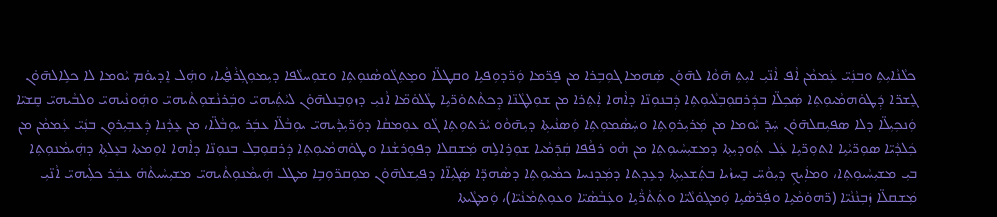ܟܠܵܢܵܐܝܼܬܼ ܘܒܢܲܝ̈ ܥܲܡܡܵܢ ܐܵܦ ܐܵܢ̈ܝܼ ܐܝܼܬܼ ܗ̄ܘܵܐ ܠܗ̄ܘ̇ܢ ܣܲܗܡܐ ܓܘܼܒܼܪܐ ܡܢ ܦܸܪ̈ܡܐ ܘܲܪ̈ܕܘܼܦܝܹܐ ܘܩܛܠ̈ܐ ܘܡܸܬܼܓܵܘܣܵܢܘܼܬܼܐ ܘܫܘܼܚܠܵܦܐ ܕܝܼܡܘܼܓܼܪܵܦ̮ܵܝܐ، ܘܗܲܠ ܐܸܕܝܘ̇ܡ ܝܵܘܡܐ ܠܐ ܟܠܹܐܠܗ̄ܘ̇ܢ ܓܸܫܪ̈ܐ ܕܲܛܘ̇ܗܡܵܝܘܼܬܼܐ ܣܲܟܼܠ̈ܐ ܒܕܲܪܩܘܼܒܼܠܵܝܘܼܬܼܐ ܕܲܒܢܘܼܢ̈ܐ ܕܐܵܗܐ ܐܲܬܼܪܐ ܡܢ ܫܘܼܠܛܵܢ̈ܐ ܕܸܟܬܵܬܘ̇ܪ̈ܝܹܐ ܛܵܠܘ̇ܡ̈ܐ ܐܵܢܝܼ ܕܙܘܼܒܸܢܠܗ̄ܘ̇ܢ ܠܝܵܬܲܝܗܝ̈ ܘܒܲܪܢܵܫܘܼܬܵܝܗܝ̈ ܘܗܲܘܢܵܝܗܝ̈ ܘܠܒܵܝܗܝ̈ ܩܸܫܝ̈ܐ ܘܲܢܟܼܝܼܠ̈ܐ ܕܠܐ ܣܦܝܼܩܠܗ̄ܘ̇ܢ ܚܲܕ̄ ܝܵܘܡܐ ܡܢ ܡܲܪܝܼܪܘܼܬܼܐ ܘܚܲܣܵܡܘܼܬܼܐ ܘܲܣܢܵܝܬܼܐ ܕܝܼܗ̄ܘܵܘ ܝܵܪܬܘܼܬܼܐ ܓܵܘ ܥܘܼܡܩܵܐ ܕܘܲܪ̈ܝܼܕܵܝܗܝ̈ ܝܘܼܒܵܠ̈ܐ ܥܒܲܪ ܝܘܼܒܵܠ̈ܐ، ܡܢ ܥܸܕܵܢܐ ܕܲܥܒܼܝܼܪܘܼܢ ܒܢܲܝ̈ ܥܲܡܡܵܢ ܡܢ ܟܲܠܕܵܝ̈ܐ ܣܘܼܪ̈ܝܵܝܹܐ ܐܬܘܼܪ̈ܝܹܐ ܥܲܠ ܬܲܘܕܝܼܬܼܐ ܕܡܫܝܼܚܵܝܘܼܬܼܐ ܡܢ ܗܵܘ ܪܦܵܦܐ ܩܲܕ̄ܡܵܝܐ ܫܘܼܪܹܐܠܹܗ ܡܲܫܩܠܐ ܕܦܘܼܪܫܵܢܐ ܘܛܘ̇ܗܡܵܝܘܼܬܼܐ ܕܲܪܩܘܼܒܼܠ ܒܢܘܼܢ̈ܐ ܕܐܵܗܐ ܐܘܼܡܬܐ ܒܥܸܠܬܼܐ ܕܗܲܝܡܵܢܘܼܬܼܐ ܒܝܼ ܡܫܝܼܚܵܝܘܼܬܼܐ، ܘܡܐܲܝܟܼ ܕܝܼܘܵܚ̈ ܒܸܚܙܵܝܐ ܒܬܲܫܥܝܼܬܼܐ ܕܥܹܕܬܐ ܕܡܲܕܢܚܐ ܟܡܵܝܘܼܬܼܐ ܕܣܵܗܕ̈ܐ ܣܲܓܝܼܐ̈ܐ ܕܦܝܼܫܠܗ̄ܘ̇ܢ ܡܘܼܩܪ̈ܘܼܒܹܐ ܡܛܠ ܗܲܝܡܵܢܘܼܬܵܝܗܝ̈ ܡܫܝܼܚܵܝܬܵܗ̇ ܥܒܲܪ ܟܠܲܝܗܝ̈ ܐܵܢ̈ܝܼ ܡܲܫܩܠ̈ܐ ܙܲܒܼܢܵܢܵܝ̈ܐ (ܪ̈ܗܘ̇ܡܵܝܹܐ ܘܦܲܪ̈ܣܵܝܹܐ ܘܲܡܓܼܘ̇ܠܵܝ̈ܐ ܘܬܲܬܵܪ̈ܵܝܹܐ ܘܥܲܒܵܣܵܝ̈ܐ ܘܥܘܼܬܼܡܵܢܵܝ̈ܐ)، ܘܲܡܛܵܝܬܐ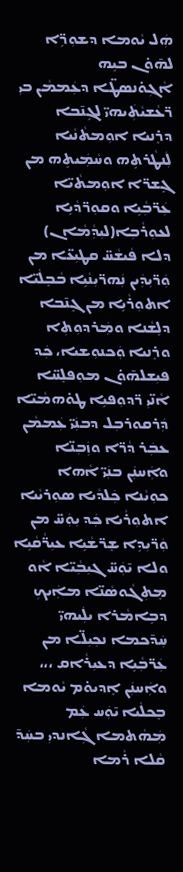ܗܲܠ ܝܵܘܡܐ ܕܫܘܼܪܹ̈ܐ ܠܗ̄ܘ̇ܢ ܒܝܹܗ ܐܵܓܼܘ̇ܢܣܛ̈ܐ ܕܥܲܡܡܵܢ ܒܝܼ ܪ̈ܥܵܫܝܵܬܲܝܗܝ̈ ܠܓܹܢ̄ܒܐ ܕܪܸܢܝܐ ܐܘܼܡܬܵܢܵܝܐ ܠܲܢܛܵܪܬܹܗ ܘܚܵܡܲܝܬܹܗ ܡܢ ܓܸܫܪ̈ܐ ܐܘܼܡܬܵܝ̈ܐ ܥܲܪ̈ܒܼܵܝܹܐ ܘܩܘܼܪ̈ܕܵܝܹܐ ܠܥܘܼܪܵܒܼܐ(ܠܝܼܕܼܵܡܵܐܢ) ܕܠܐ ܦܵܝܫܵܚ̈ ܩܛܝܼܥ̈ܐ ܡܢ ܘܲܪ̈ܝܼܕܲܝܢ ܢܲܗܪ̈ܝܼܢܵܝܹܐ ܒܵܒܸܠܵܝ̈ܐ ܐܬܘܼܪܵܝܹܐ ܡܢ ܓܸܢ̄ܒܐ ܕܠܸܫܵܢܐ ܘܡܲܪܕܘܼܬܼܐ ܘܪܸܢܝܐ ܘܲܟܢܘܼܫܝܐ، ܟܲܕ ܦܝܼܫܠܗ̄ܘ̇ܢ ܡܘܼܦܠܸܚ̈ܐ ܐܵܢ̈ܝܼ ܪ̈ܕܘܼܦܝܹܐ ܛܘ̇ܗܡܵܝ̈ܐ ܕܲܪܩܘܪܒܼܠ ܕܒܢܲܝ̈ ܥܲܡܡܵܢ ܥܒܲܪ ܕܵܪ̈ܐ ܘܙܲܒܼܢ̈ܐ ܘܐܲܚܢܲܢ ܒܢܲܝ̈ ܐܵܗܐ ܟܘܼܝܵܢܐ ܟܲܠܕܵܝܐ ܣܘܼܪܝܵܝܐ ܐܬܘܼܪܵܝܐ ܟܲܕ ܝܼܘܲܚ̈ ܡܢ ܘܲܪ̈ܝܼܕܹܐ ܫܸܪ̈ܫܵܝܹܐ ܥܝܼܪ̈ܵܩܵܝܹܐ ܘܠܐ ܝ̄ܘܲܚ̈ ܓܝܼܒܼܵܝ̈ܐ ܐܵܘ ܡܸܬܼܓܵܘܣܵܢ̈ܐ ܡܐܲܝܟܼ ܕܒܹܐܡܵܪܐ ܝܠܲܝܗܝ̈ ܚܲܕ̄ܟܡܐ ܢܟܼܝܼܠ̈ܐ ܡܢ ܥܲܪ̈ܒܼܵܝܹܐ ܕܥܝܼܪܵܐܩ ،،، ܘܐܲܚܢܲܢ ܐܸܕܝܘ̇ܡ ܝܵܘܡܐ ܒܸܟܠܵܝܐ ܝ̄ܘܲܚ ܥܲܡ ܡܲܗܵܬܡܐ ܓܼܵܐܢܕܝܼ ܒܚܲܕ̄ ܩܵܠܐ ܪܵܡܐ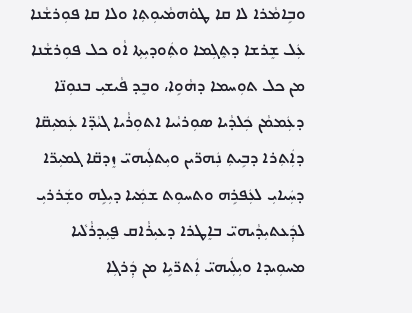ܘܒܹܐܡܵܪܐ ܠܐ ܩܐ ܛܘ̇ܗܡܵܝܘܼܬܼܐ ܘܠܐ ܩܐ ܦܘܼܪܫܵܢܐ ܥܲܠ ܫܸܪܫܐ ܕܬܸܓܼܡܐ ܘܬܲܘܕܝܼܬܼܐ ܐܵܘ ܟܠ ܦܘܼܪܫܵܢܐ ܡܢ ܟܠ ܬܘܼܚܡܐ ܕܗܵܘܹܐ، ܘܒܸܕ ܦܵܝܫܝܼ ܒܢܘܼܢ̈ܐ ܕܥܲܡܡܵܢ ܟܲܠܕܵܝܐ ܣܘܼܪܝܵܝܐ ܐܬܘܼܪܵܝܐ ܓܝܵܕ̈ܐ ܥܲܡܝܼܩ̈ܐ ܕܐܲܬܼܪܐ ܕܒܹܝܬܼ ܢܲܗܪ̈ܝܢ ܘܝܼܬܠܲܝܗܝ̈ ܙܸܕܩ̈ܐ ܓܡܝܼܪ̈ܐ ܕܚܲܝܐܝܼ ܠܥܲܦܪܹܗ ܘܬܚܘܼܬ ܫܡܲܝܐ ܕܝܼܠܹܗ ܘܫܲܪܪܝܼ ܠܕܲܥܬܝܼܕܵܝܗܝ̈ ܒܐܸܛܪܐ ܕܥܝܼܪܵܐܩ ܦ̮ܝܼܕܪܵܠܵܝܐ ܡܚܘܼܝܕܐ ܘܝܼܠܲܝܗܝ̈ ܐܲܬܪ̈ܝܹܐ ܡܢ ܕܲܪܓܼܐ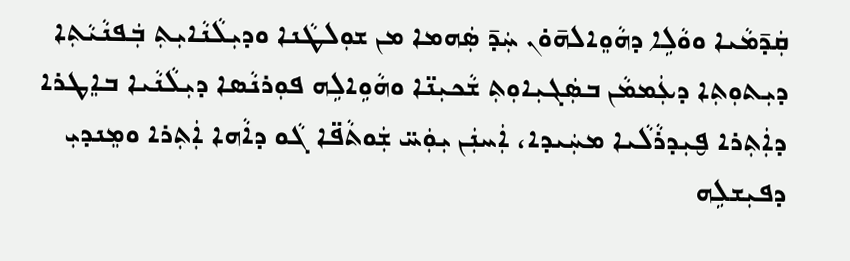ܩܲܕ̄ܡܵܝܐ ܘܘܵܠܹܐ ܕܗܵܘܸܐܠܗ̄ܘ̇ܢ ܚܲܕ̄ ܣܲܗܡܐ ܡܢ ܫܘܼܠܛܵܢܐ ܘܕܝܼܠܵܢܵܐܝܼܬܼ ܒܲܦܢܵܝܵܬܼܐ ܕܝܼܬܘܼܬܼܐ ܕܥܲܡܡܵܢ ܒܣܲܓܝܼܐܘܼܬܼ ܫܵܟܝܼܢ̈ܐ ܘܗܵܘܹܐܠܹܗ ܦܘܼܪܢܵܣܐ ܕܝܼܠܵܢܵܝܐ ܒܐܸܛܪܐ ܕܐܲܬܼܪܐ ܦ̮ܝܼܕܪܵܠܵܝܐ ܡܚܲܝܕܐ، ܐܲܚܢܲܢ ܝܼܘܲܚ̈ ܫܲܘܬܵܦ̈ܐ ܓܵܘ ܕܐܵܗܐ ܐܲܬܼܪܐ ܘܡܸܢܕܝܼ ܕܦܝܼܫܠܹܗ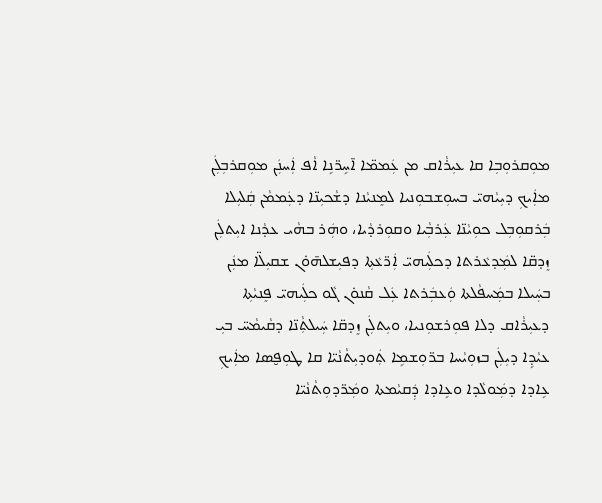ܡܘܼܩܪܘܼܒܼܐ ܩܐ ܥܝܼܪܵܐܩ ܡܢ ܥܲܡܡ̈ܐ ܐ̄ܚܹܪ̈ܢܹܐ ܐܵܦ ܐܲܚܢܲܢ ܡܘܼܩܪܒܼܠܲܢ ܡܐܲܝܟܼ ܕܝܼܝܵܗܝ̈ ܒܚܘܼܫܒܘܼܢܝܐ ܠܡܸܢܝܵܢܐ ܕܫܵܟܝܼܢ̈ܐ ܕܥܲܡܡܵܢ ܩܲܠܝܼܠܐ ܒܲܪܩܘܼܒܼܠ ܟܘܼܝܵܢ̈ܐ ܥܲܪܒܼܵܝܐ ܘܩܘܼܪܕܵܝܐ، ܘܗܲܪ ܒܗܵܝ ܥܕܵܢܐ ܐܝܼܬܠܲܢ ܙܸܕܩ̈ܐ ܠܡܲܕܥܵܪܬܐ ܕܟܠܲܝܗܝ̈ ܐܲܪ̈ܥܵܬܼܐ ܕܦܝܼܫܠܗ̄ܘ̇ܢ ܫܩܝܼܠ̈ܐ ܡܢܲܢ ܒܚܲܝܠܐ ܒܡܲܚܦܵܠܬܐ ܘܲܥܒܲܪܬܐ ܥܲܠ ܩܵܢܘ̇ܢ ܓܵܘ ܟܠܲܝܗܝ̈ ܦܸܢܝܵܬܼܐ ܕܥܝܼܪܵܐܩ ܕܠܐ ܦܘܼܪܫܘܼܢܝܐ، ܘܝܼܬܠܲܢ ܙܸܕܩ̈ܐ ܚܲܝܠܬܼܵܢ̈ܐ ܕܩܵܝܡܵܚ̈ ܒܝܼ ܥܝܵܕܹܐ ܕܝܼܠܲܢ ܒܙܘܼܝܵܚܐ ܒܪ̈ܘܼܫܡܹܐ ܬܲܘܕܝܼܬܵܢܵܝ̈ܐ ܩܐ ܛܘܼܦ̮ܣܐ ܡܐܲܝܟܼ ܥܹܐܕܐ ܕܡܲܘܠܵܕܐ ܘܥܹܐܕܐ ܕܲܩܝܵܡܬܐ ܘܡܲܪ̈ܕܘܼܬܵܢܵܝ̈ܐ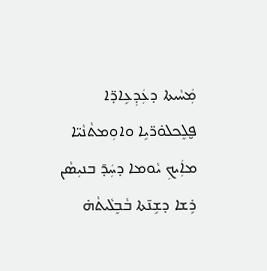ܡܲܚܵܝܬܐ ܕܥܲܕܼܥܹܐܕ̈ܐ ܦ̮ܠܸܟܠܘ̇ܪ̈ܝܹܐ ܘܐܘܼܡܬܵܢܵܝ̈ܐ ܡܐܲܝܟܼ ܝܵܘܡܐ ܕܚܲܕ̄ ܒܢܝܼܣܵܢ ܪܹܫܐ ܕܫܹܢ̄ܬܐ ܒܵܒܸܠܵܝܬܵܗ̇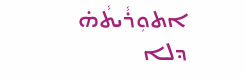ܐܬܘܼܪܵܝܬܵܗ̇ ܕܠܐ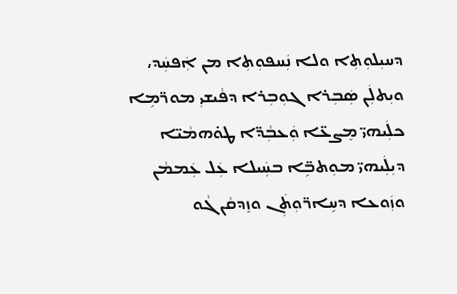ܕܚܝܼܠܘܼܬܼܐ ܘܠܐ ܢܲܚܦܘܼܬܼܐ ܡܢ ܐܲܦܚܲܕ، ܘܝܼܬܠܲܢ ܣܲܒܼܪܐ ܓܘܼܒܼܪܐ ܕܦܵܝܫܝܼ ܡܘܪ̈ܡܹܐ ܟܠܲܝܗܝ̈ ܡܸܨܥ̈ܐ ܘܲܥܒܼܵܕ̈ܐ ܛܘ̇ܗܡܵܝ̈ܐ ܕܝܼܠܲܝܗܝ̈ ܡܘܼܬܒܹ̈ܐ ܒܚܲܝܠܐ ܥܲܠ ܥܲܡܡܵܢ ܘܙܲܘܥܐ ܕܚܹܐܪ̈ܘܼܬܲܢ ܘܙܸܕܩܵܢ ܓܵܘ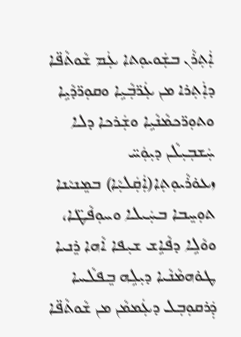ܐܲܬܼܪܵܢ ܒܫܲܘܝܘܼܬܐ ܥܲܡ ܫܵܘܬܵܦ̈ܐ ܕܐܲܬܼܪܐ ܡܢ ܥܲܪ̈ܒܼܵܝܹܐ ܘܩܘܼܪ̈ܕܵܝܹܐ ܘܬܘܼܪ̈ܟܡܵܢܵܝܹܐ ܘܫܲܪܟܐ ܕܠܐ ܚܲܫܒܼܝܼܠܵܢ ܕܝܼܘܲܚ̈ ܙܥܘ̇ܪܵܝܘܼܬܼܐ(ܐܲܩܲܠܝܼܵܐ) ܒܡܸܢܝܵܢܐ ܬܘܼܚܸܒܐ ܒܚܲܝܠܐ ܘܚܘܼܦܵܛ̈ܐ، ܘܘܵܠܹܐ ܕܦܵܐܹܫ ܫܝܼܦܐ ܐܵܗܐ ܪܸܢܝܐ ܛܘ̇ܗܡܵܢܵܝܐ ܕܝܼܠܹܗ ܒܸܦܠܵܚܐ ܕܲܪܩܘܼܒܼܠ ܕܥܲܡܡܵܢ ܡܢ ܫܵܘܬܵܦ̈ܐ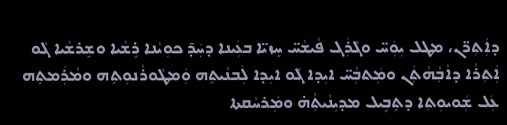ܕܐܲܬܼܪ̈ܢ، ܡܛܠ ܝܼܘܲܚ̈ ܘܓܵܪܲܓ ܦܵܝܫܵܚ̈ ܚܸܙܝ̈ܐ ܒܥܲܝܢܐ ܕܚܲܕ̄ ܟܘܼܝܵܢܐ ܪܹܫܵܝܐ ܘܫܸܪܫܵܝܐ ܓܵܘ ܐܲܬܼܪܵܐ ܕܐܵܒܼܵܗܵܬܲܢ ܘܡܲܬܒܼܵܚ̈ ܐܝܼܕܐ ܓܵܘ ܐܝܼܕܐ ܠܲܒܢܵܝܬܹܗ ܘܲܡܛܵܘܪܵܢܘܼܬܹܗ ܘܡܵܪܲܡܬܹܗ ܥܲܠ ܫܲܘܝܘܼܬܼܐ ܕܬܹܒܹܝܠ ܡܕܝܼܢܵܝܬܼܵܗ̇ ܘܡܲܪܚܵܩܬܐ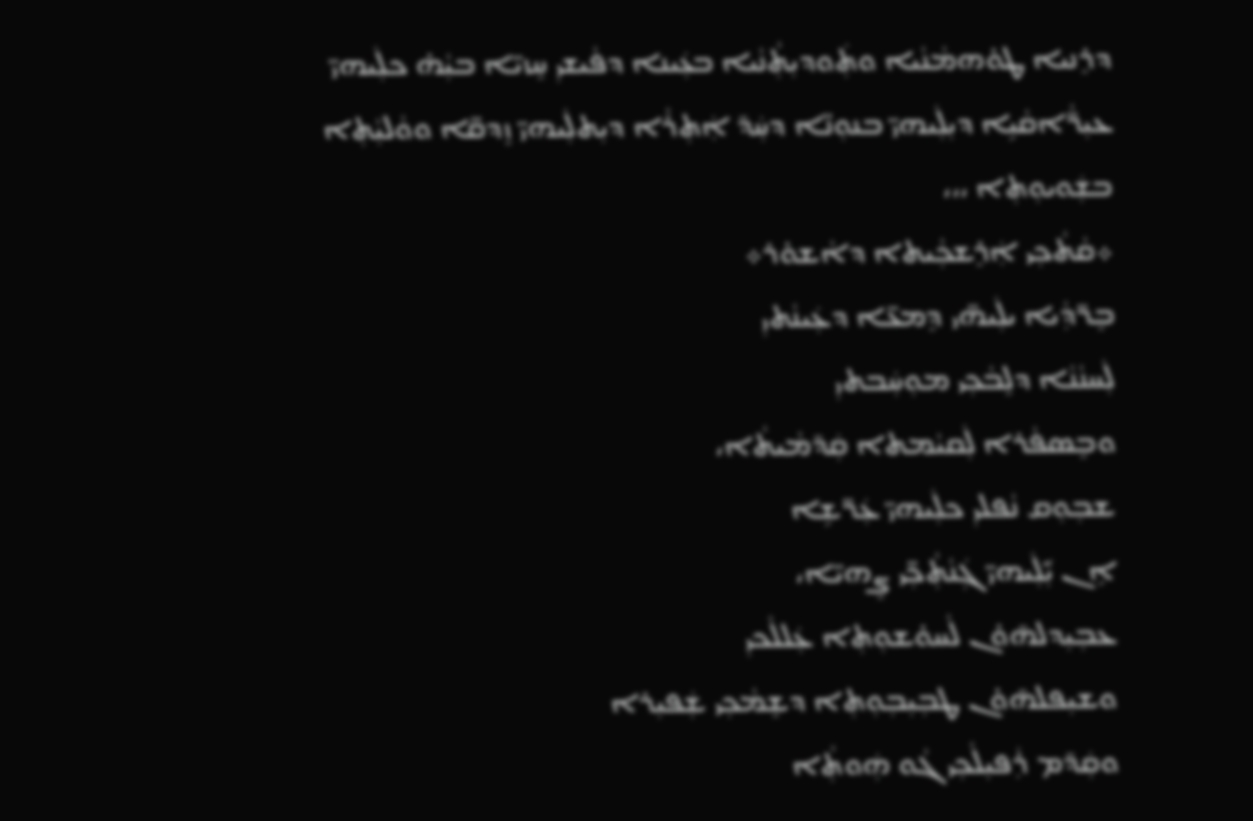ܕܪܸܢܝܐ ܛܘ̇ܗܡܵܢܵܝܐ ܘܬܲܘܕܝܼܬܼܵܢܵܝܐ ܒܥܲܝܢܐ ܕܦܵܝܫܝܼ ܚܸܙܝ̈ܐ ܒܝܼܵܗ̇ ܟܠܲܝܗܝ̈ ܥܝܼܪ̈ܵܐܩܵܝܹܐ ܕܝܼܠܲܝܗܝ̈ ܒܢܘܼܢ̈ܐ ܕܚܲܕ̄ ܐܲܬܼܪܵܐ ܕܝܼܬܠܲܝܗܝ̈ ܙܸܕܩ̈ܐ ܘܘܵܠܝܼܵܬܼܐ ܒܫܲܘܝܘܼܬܼܐ ،،،
܀ܩܵܬܵܟܼܝ ܐܲܪܸܫܟܼܵܝܬܐ ܕܐܵܫܘ̇ܪ܀
ܒܸܪ̈ܕܼܵܝܐ ܝܠܲܝܗ̈ܝ ܕܸܡܥ̈ܐ ܕܥܲܝܢܵܬܝܼ
ܠܲܚܢܵܢܵܐ ܕܠܸܒܵܟܼܝ ܡܘܼܚܲܒܬܝܼ
ܘܒܸܣܦܵܪܐ ܠܲܩܝܵܡܬܐ ܩܲܕ̄ܡܵܝܬܵܐ،
ܫܒܼܘܼܩ ܢܵܦܠܝܼ ܟܠܲܝܗܝ̈ ܥܲܪ̈ܫܹܐ
ܐܹܢ ܝܑܼܠܲܝܗܝ̈ ܓܲܢܵܬܼܵܟܼ̈ܝ ܨܸܗܝ̈ܐ،
ܥܒܼܝܼܕܠܗ̄ܘ̇ܢ ܠܵܚܘ̇ܫܘܼܬܼܐ ܥܲܠܠܵܟܝܼ
ܘܫܝܼܦܠܗ̄ܘ̇ܢ ܛܒܼܝܼܒܼܘܼܬܼܐ ܕܫܸܡܵܟܼܝ ܫܲܦܝܼܪܐ
ܘܩܲܕ̄ܡ ܪܲܦܝܼܠܵܟܼܝ ܓܵܘ ܗܲܘܬܼܵܐ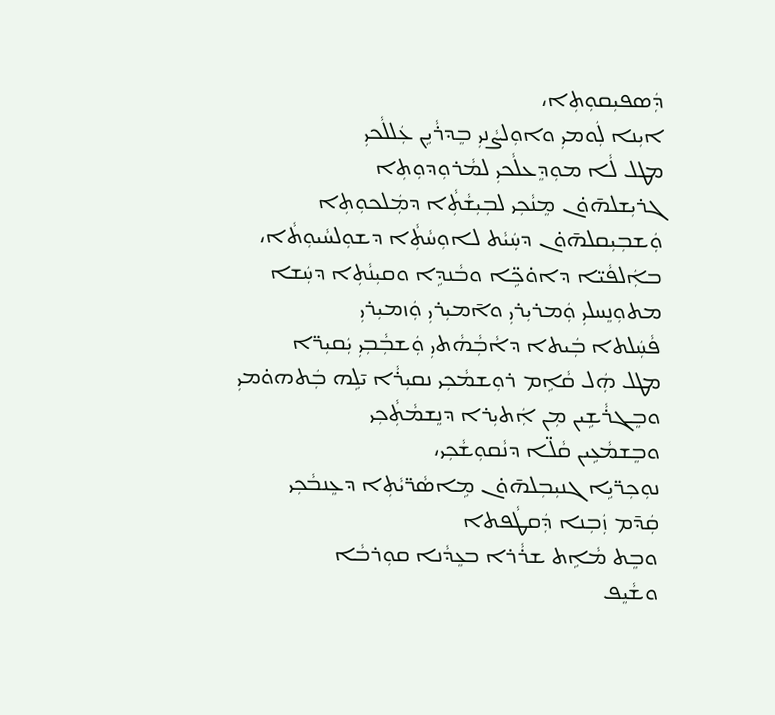ܕܲܣܦܝܼܩܘܼܬܼܐ،
ܐܝܼܢܐ ܠܲܘܡܝܼ ܘܐܘܼܠܨܵܢܝܼ ܒܸܕܪܵܝܹܢ ܥܲܠܠܵܟܝܼ
ܡܛܠ ܠܵܐ ܡܘܼܕܸܥܠܵܟܝܼ ܠܡܵܪܘܼܕܘܼܬܼܐ
ܓܪܝܼܫܠܗ̄ܘ̇ܢ ܡܸܢܵܟܼܝ ܠܒܼܝܼܫܵܬܼܵܐ ܕܡܲܠܟܘܼܬܼܐ
ܘܲܫܒܼܝܼܩܠܗ̄ܘ̇ܢ ܕܚܲܝܵܬ ܠܐܘܼܚܵܬܼܵܐ ܕܫܘܼܠܚܵܝܘܼܬܵܐ،
ܒܐܲܠܦܵܝ̈ܐ ܕܐܘ̇ܟܹ̈ܐ ܘܒܵܢܕܹܐ ܘܩܝܼܢܵܬܼܐ ܕܚܲܫܐ
ܡܬܘܼܢܸܚܠܝܼ ܘܲܡܪܝܼܪܝܼ ܘܐ̄ܡܝܼܪܝܼ ܘܲܙܡܝܼܪܝܼ
ܦܵܚܲܠܬܐ ܒܲܝܬܐ ܕܐܵܒܼܵܗܵܬܝܼ ܘܲܫܒܼܵܒܼܝܼ ܝܲܩܝܼܪ̈ܐ
ܡܛܠ ܗܲܠ ܩܵܐܹܡ ܪܘܼܫܡܵܟܼܝ ܢܩܝܼܪܵܐ ܝ̄ܠܹܗ ܒܲܬܗܘ̇ܡܝܼ
ܘܒܸܓܪܵܫܹܝܢ ܡܼܢ ܐܲܬܝܼܪܐ ܕܢܸܫܡܵܬܼܵܟܼܝ
ܘܒܸܫܡܵܥܹܝܢ ܩܵܠ̈ܐ ܕܢܵܩܘܼܫܵܟܼܝ،
ܢܘܼܟܼܪ̈ܝܹܐ ܓܢܝܼܒܼܠܗ̄ܘ̇ܢ ܡܹܐܣܵܪ̈ܝܵܬܼܐ ܕܥܸܢܒܵܟܼܝ
ܩܲܕ̄ܡ ܙܲܒܼܢܐ ܕܲܩܛܵܦܬܐ
ܘܒܸܬ ܡܵܐܹܬ ܫܪܵܪܐ ܒܥܸܕܵܢܐ ܩܘܼܪܒܵܐ
ܘܫܵܝܸܦ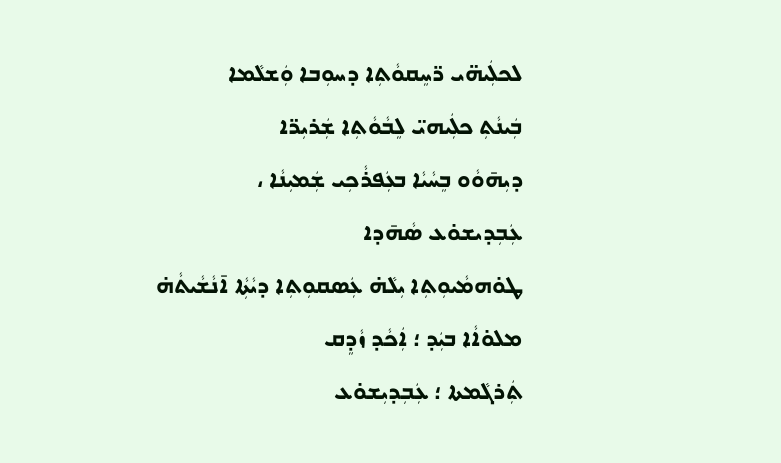ܠܟܠܲܝܗ̈ܝ ܪ̈ܚܸܩܘܵܬܼܐ ܕܚܘܼܒܐ ܘܲܫܠܵܡܐ
ܒܲܝܢܵܬܼ ܟܠܲܝܗܝ̈ ܠܸܒܵܘܵܬܼܐ ܫܲܪܝܼܪ̈ܐ
ܕܝܼܗ̄ܘܵܘ ܒܸܚܵܝܵܐ ܒܥܲܦܪܵܟܼܝ ܫܲܡܝܼܢܵܐ ،
ܥܲܒܼܕܝܫܘ̇ܥ ܣܵܗ̄ܕܐ
ܛܘ̇ܗܡܵܝܘܼܬܼܐ ܝܼܠܵܗ̇ ܥܲܣܩܘܼܬܼܐ ܕܝܵܬܼܵܐ ܐ̄ܢܵܫܵܝܬܵܗ̇
ܡܠܘ̇ܐܵܐ ܒܝܲܕ ؛ ܐܲܟܵܕ ܙܵܕܸܩ
ܬܲܪܓܵܡܬܐ ؛ ܥܲܒܼܕܝܼܫܘ̇ܥ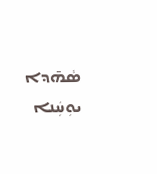ܣܵܗ̄ܕܐ ܝܘܼܚܲܢܐ